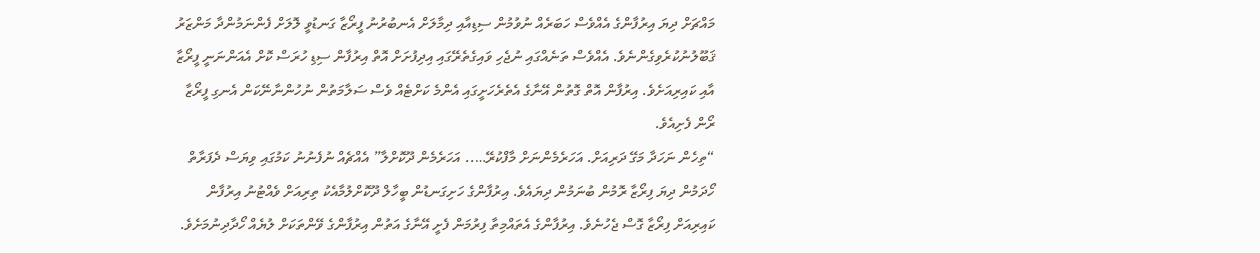މައްޗަށް ދިޔަ އިރުފާންގެ އެއްވެސް ހަބަރެއް ނުވުމުން ސިޑިއާއި ދިމާލަށް އެނބުރުނު ފީރޯޒާ ގަނޑުވީ ލޮލަށް ފެންނަމުންދާ މަންޒަރު ޤަބޫލުނުކުރެވިގެންނެވެ. އެއްވެސް ތަނެއްގައި ނުޖެހި ވައިގެތެރޭގައި އިދިފުށަށް އޮތް އިރުފާން ސިޑި ހުރަސް ކޮށް އެއަންނަނީ ފީރޯޒާ އާއި ކައިރިއަށެވެ. އިރުފާން އޮތް ގޮތުން އޭނާގެ އެތެރެހަށީގައި އެންމެ ކަށްޓެއް ވެސް ސަލާމަތުން ނުހުންނާނޭކަން އެނގި ފީރޯޒާ ރޯން ފެށިއެވެ.
“ތިހެން ނަހަދާ މަގޭ ދަރިއަށް. އަހަރެމެންނަށް މާފްކުރޭ….. އަހަރެމެން ދޫކޮށްލާ” އެއްޗެއް ނުފެނުނު ކަމުގައި ވިޔަސް ދެފަރާތް ހޯދަމުން ދިޔަ ފިރޯޒާ ރޮމުން ބުނަމުން ދިޔައެވެ. އިރުފާންގެ ހަށިގަނޑުން ބީހާލް ދޫކޮށްލުމާއެކު ތިރިއަށް ވެއްޓުނު އިރުފާން ކައިރިއަށް ފިރޯޒާ ގޮސް ޖެހުނެވެ. އިރުފާންގެ އެތައްމިތާ ފިރުމަން ފެށީ އޭނާގެ އަތުން އިރުފާންގެ ވޭންތަކަށް ލުޔެއް ހޯދާދިނުމަށެވެ.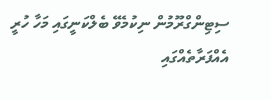ސިޓިންގްރޫމުން ނިކުމެވޭ ބެލްކަނީގައި މަހާ ހުރީ އެއްފަރާތެއްގައި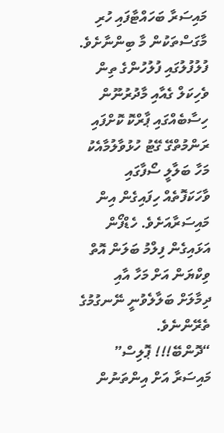މައިސަރާ ބަހައްޓާފައި ހުރި މާގަސްތަކުން މާ ބިންނާށެވެ. ފުލުފުލުގައި ފުލުހުންގެ ތިން ވެހިކަލް ގެއާއި މާދުރުނޫން ހިސާބެއްގައި ޕާރްކޮ ކޮށްފައި ރަންމުތްގޭ ގޭޓު ހުޅުވާލުމާއެކު މަހާ ބަލާލީ ސޯފާގައި ވާހަކަފޮތެއް ހިފައިގެން އިން މައިސަރާއަށެވެ. ހެޑްފޯން އަޅައިގެން ފިލްމު ބަލަން އޮތް ވިކްޔަން އަށް މަހާ އާއި ދިމާލަށް ބަލާލެވުނީ ނޭނގުމުގެ ތެރޭންނެވެ.
“ދޮންބޭ!!! ޕޮލިސް” މައިސަރާ އަށް އިންތަނުން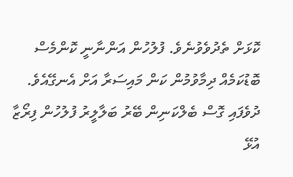ކޮޅަށް ތެދުވެވުނެވެ. ފުލުހުން އަންނާނީ ކޮންމެސް ބޮޑުކަމެއް ދިމާވުމުން ކަން މައިސަރާ އަށް އެނގޭއެވެ. ދުވެފައި ގޮސް ބެލްކަނިން ބޭރު ބަލާލީރު ފުލުހުން ފިރޯޒާ އުޅޭ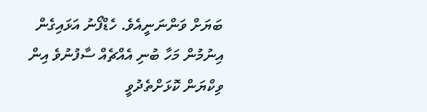ބަޔަށް ވަންނަނީއެވެ. ހެޑްފޯނު އަޅައިގެން އިނުމުން މަހާ ބުނި އެއްޗެއް ސާފުނުވެ އިން ވިކްޔަން ކޮޅަށްތެދުވީ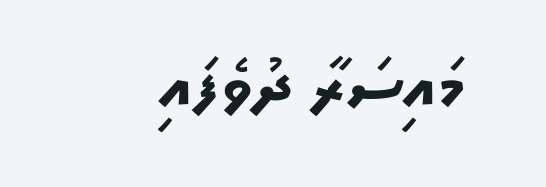މައިސަރާ ދުވެފައި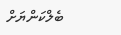ބެލްކަންޔަށް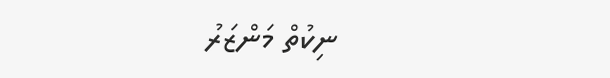ނިކުތް މަންޒަރު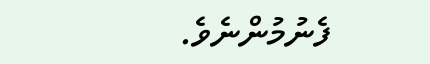ފެނުމުންނެވެ.